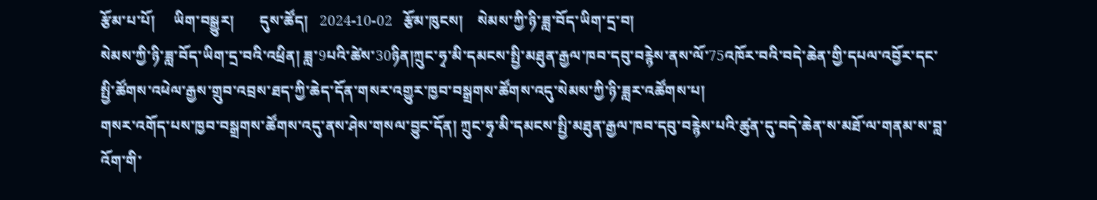རྩོམ་པ་པོ།     ཡིག་བསྒྱུར།       དུས་ཚོད།   2024-10-02   རྩོམ་ཁུངས།    སེམས་ཀྱི་ཉི་ཟླ་བོད་ཡིག་དྲ་བ།
སེམས་ཀྱི་ཉི་ཟླ་བོད་ཡིག་དྲ་བའི་འཕྲིན། ཟླ་9པའི་ཚེས་30ཉིན།ཀྲུང་ཧྭ་མི་དམངས་སྤྱི་མཐུན་རྒྱལ་ཁབ་དབུ་བརྙེས་ནས་ལོ་75འཁོར་བའི་བདེ་ཆེན་གྱི་དཔལ་འབྱོར་དང་སྤྱི་ཚོགས་འཕེལ་རྒྱས་གྲུབ་འབྲས་ཐད་ཀྱི་ཆེད་དོན་གསར་འགྱུར་ཁྱབ་བསྒྲགས་ཚོགས་འདུ་སེམས་ཀྱི་ཉི་ཟླར་འཚོགས་པ།
གསར་འགོད་པས་ཁྱབ་བསྒྲགས་ཚོགས་འདུ་ནས་ཤེས་གསལ་བྱུང་དོན། ཀྲུང་ཧྭ་མི་དམངས་སྤྱི་མཐུན་རྒྱལ་ཁབ་དབུ་བརྙེས་པའི་ཚུན་དུ་བདེ་ཆེན་ས་མཐོ་ལ་གནམ་ས་བླ་འོག་གི་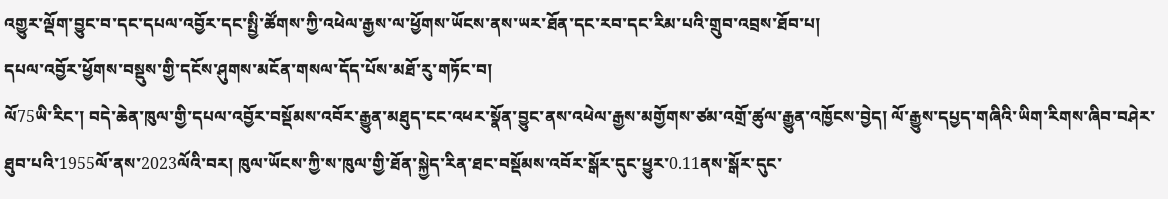འགྱུར་ལྡོག་བྱུང་བ་དང་དཔལ་འབྱོར་དང་སྤྱི་ཚོགས་ཀྱི་འཕེལ་རྒྱས་ལ་ཕྱོགས་ཡོངས་ནས་ཡར་ཐོན་དང་རབ་དང་རིམ་པའི་གྲུབ་འབྲས་ཐོབ་པ།
དཔལ་འབྱོར་ཕྱོགས་བསྡུས་གྱི་དངོས་ཤུགས་མངོན་གསལ་དོད་པོས་མཐོ་རུ་གཏོང་བ།
ལོ75ཡི་རིང་། བདེ་ཆེན་ཁུལ་གྱི་དཔལ་འབྱོར་བསྡོམས་འབོར་རྒྱུན་མཐུད་ངང་འཕར་སྣོན་བྱུང་ནས་འཕེལ་རྒྱས་མགྱོགས་ཙམ་འགྲོ་ཚུལ་རྒྱུན་འཁྱོངས་བྱེད། ལོ་རྒྱུས་དཔྱད་གཞིའི་ཡིག་རིགས་ཞིབ་བཤེར་ཐུབ་པའི་1955ལོ་ནས་2023ལོའི་བར། ཁུལ་ཡོངས་ཀྱི་ས་ཁུལ་གྱི་ཐོན་སྐྱེད་རིན་ཐང་བསྡོམས་འབོར་སྒོར་དུང་ཕྱུར་0.11ནས་སྒོར་དུང་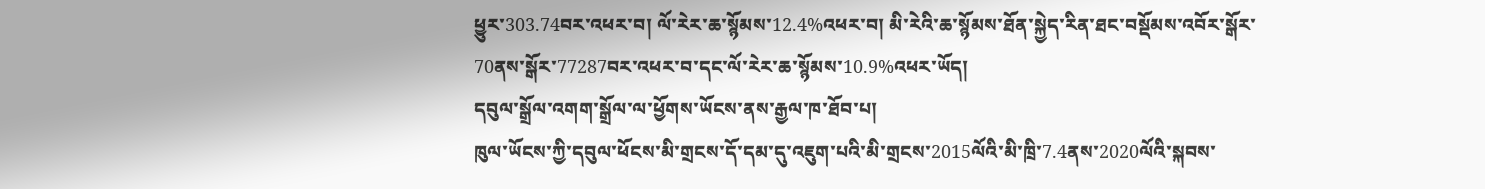ཕྱུར་303.74བར་འཕར་བ། ལོ་རེར་ཆ་སྙོམས་12.4%འཕར་བ། མི་རེའི་ཆ་སྙོམས་ཐོན་སྐྱེད་རིན་ཐང་བསྡོམས་འབོར་སྒོར་70ནས་སྒོར་77287བར་འཕར་བ་དང་ལོ་རེར་ཆ་སྙོམས་10.9%འཕར་ཡོད།
དབུལ་སྒྲོལ་འགག་སྒྲོལ་ལ་ཕྱོགས་ཡོངས་ནས་རྒྱལ་ཁ་ཐོབ་པ།
ཁུལ་ཡོངས་ཀྱི་དབུལ་ཕོངས་མི་གྲངས་དོ་དམ་དུ་འཇུག་པའི་མི་གྲངས་2015ལོའི་མི་ཁྲི་7.4ནས་2020ལོའི་སྐབས་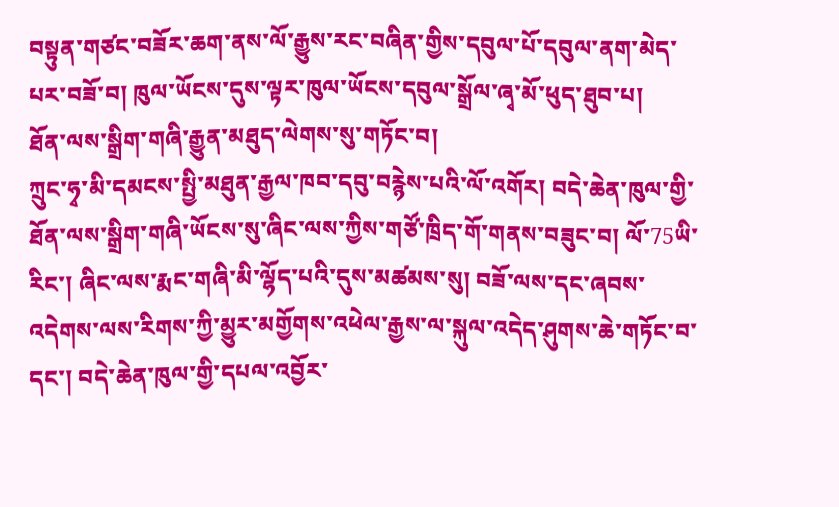བསྟུན་གཙང་བཟོར་ཆག་ནས་ལོ་རྒྱུས་རང་བཞིན་གྱིས་དབུལ་པོ་དབུལ་ནག་མེད་པར་བཟོ་བ། ཁུལ་ཡོངས་དུས་ལྟར་ཁུལ་ཡོངས་དབུལ་སྒྲོལ་ཞྭ་མོ་ཕུད་ཐུབ་པ།
ཐོན་ལས་སྒྲིག་གཞི་རྒྱུན་མཐུད་ལེགས་སུ་གཏོང་བ།
ཀྲུང་ཧྭ་མི་དམངས་སྤྱི་མཐུན་རྒྱལ་ཁབ་དབུ་བརྙེས་པའི་ལོ་འགོར། བདེ་ཆེན་ཁུལ་གྱི་ཐོན་ལས་སྒྲིག་གཞི་ཡོངས་སུ་ཞིང་ལས་ཀྱིས་གཙོ་ཁྲིད་གོ་གནས་བཟུང་བ། ལོ་75ཡི་རིང་། ཞིང་ལས་རྨང་གཞི་མི་ལྷོད་པའི་དུས་མཚམས་སུ། བཟོ་ལས་དང་ཞབས་འདེགས་ལས་རིགས་ཀྱི་མྱུར་མགྱོགས་འཕེལ་རྒྱས་ལ་སྐུལ་འདེད་ཤུགས་ཆེ་གཏོང་བ་དང་། བདེ་ཆེན་ཁུལ་གྱི་དཔལ་འབྱོར་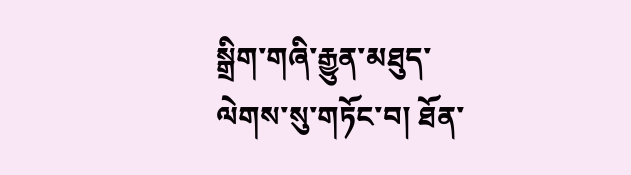སྒྲིག་གཞི་རྒྱུན་མཐུད་ལེགས་སུ་གཏོང་བ། ཐོན་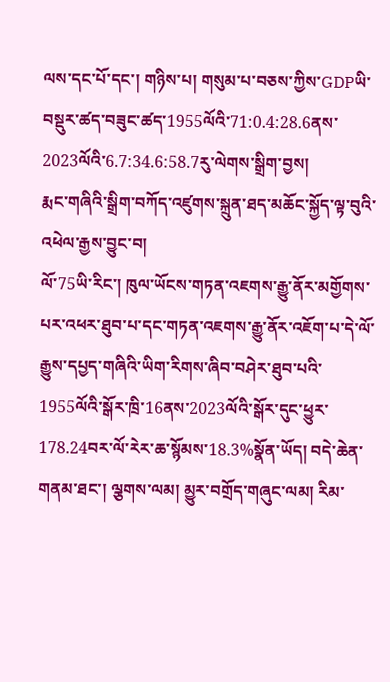ལས་དང་པོ་དང་། གཉིས་པ། གསུམ་པ་བཅས་ཀྱིས་GDPཡི་བསྡུར་ཚད་བཟུང་ཚད་1955ལོའི་71:0.4:28.6ནས་2023ལོའི་6.7:34.6:58.7རུ་ལེགས་སྒྲིག་བྱས།
རྨང་གཞིའི་སྒྲིག་བཀོད་འཛུགས་སྐྲུན་ཐད་མཆོང་སྐྱོད་ལྟ་བུའི་འཕེལ་རྒྱས་བྱུང་བ།
ལོ་75ཡི་རིང་། ཁུལ་ཡོངས་གཏན་འཇགས་རྒྱུ་ནོར་མགྱོགས་པར་འཕར་ཐུབ་པ་དང་གཏན་འཇགས་རྒྱུ་ནོར་འཇོག་པ་དེ་ལོ་རྒྱུས་དཔྱད་གཞིའི་ཡིག་རིགས་ཞིབ་བཤེར་ཐུབ་པའི་1955ལོའི་སྒོར་ཁྲི་16ནས་2023ལོའི་སྒོར་དུང་ཕྱུར་178.24བར་ལོ་རེར་ཆ་སྙོམས་18.3%སྣོན་ཡོད། བདེ་ཆེན་གནམ་ཐང་། ལྕགས་ལམ། མྱུར་བགྲོད་གཞུང་ལམ། རིམ་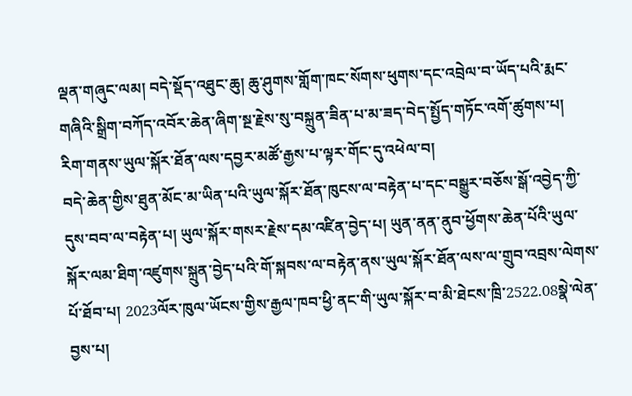ལྡན་གཞུང་ལམ། བདེ་སྡོད་འཐུང་ཆུ། ཆུ་ཤུགས་གློག་ཁང་སོགས་ཕུགས་དང་འབྲེལ་བ་ཡོད་པའི་རྨང་གཞིའི་སྒྲིག་བཀོད་འབོར་ཆེན་ཞིག་སྔ་རྗེས་སུ་བསྐྲུན་ཟིན་པ་མ་ཟད་བེད་སྤྱོད་གཏོང་འགོ་ཚུགས་པ།
རིག་གནས་ཡུལ་སྐོར་ཐོན་ལས་དབྱར་མཚོ་རྒྱས་པ་ལྟར་གོང་དུ་འཕེལ་བ།
བདེ་ཆེན་གྱིས་ཐུན་མོང་མ་ཡིན་པའི་ཡུལ་སྐོར་ཐོན་ཁུངས་ལ་བརྟེན་པ་དང་བསྒྱུར་བཅོས་སྒོ་འབྱེད་ཀྱི་དུས་བབ་ལ་བརྟེན་པ། ཡུལ་སྐོར་གསར་རྗེས་དམ་འཛིན་བྱེད་པ། ཡུན་ནན་ནུབ་ཕྱོགས་ཆེན་པོའི་ཡུལ་སྐོར་ལམ་ཐིག་འཛུགས་སྐྲུན་བྱེད་པའི་གོ་སྐབས་ལ་བརྟེན་ནས་ཡུལ་སྐོར་ཐོན་ལས་ལ་གྲུབ་འབྲས་ལེགས་པོ་ཐོབ་པ། 2023ལོར་ཁུལ་ཡོངས་གྱིས་རྒྱལ་ཁབ་ཕྱི་ནང་གི་ཡུལ་སྐོར་བ་མི་ཐེངས་ཁྲི་2522.08སྣེ་ལེན་བྱས་པ།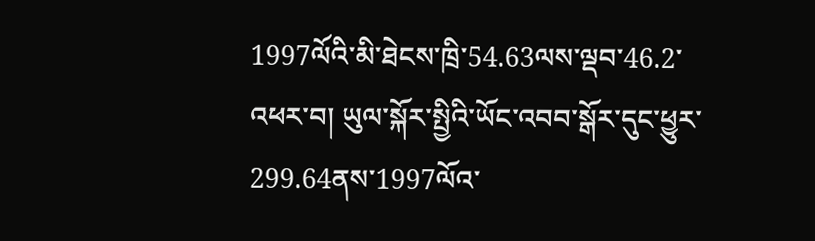1997ལོའི་མི་ཐེངས་ཁྲི་54.63ལས་ལྡབ་46.2་འཕར་བ། ཡུལ་སྐོར་སྤྱིའི་ཡོང་འབབ་སྒོར་དུང་ཕྱུར་299.64ནས་1997ལོའ་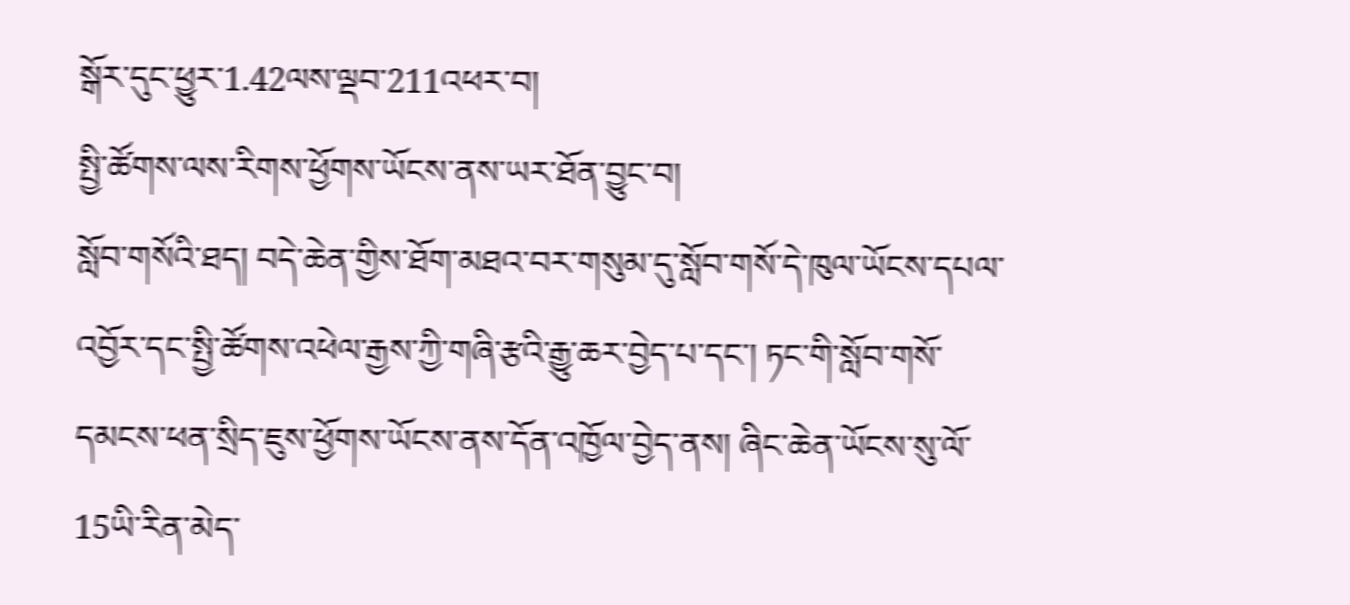སྒོར་དུང་ཕྱུར་1.42ལས་ལྡབ་211འཕར་བ།
སྤྱི་ཚོགས་ལས་རིགས་ཕྱོགས་ཡོངས་ནས་ཡར་ཐོན་བྱུང་བ།
སློབ་གསོའི་ཐད། བདེ་ཆེན་གྱིས་ཐོག་མཐའ་བར་གསུམ་དུ་སློབ་གསོ་དེ་ཁུལ་ཡོངས་དཔལ་འབྱོར་དང་སྤྱི་ཚོགས་འཕེལ་རྒྱས་ཀྱི་གཞི་རྩའི་རྒྱུ་ཆར་བྱེད་པ་དང་། ཏང་གི་སློབ་གསོ་དམངས་ཕན་སྲིད་ཇུས་ཕྱོགས་ཡོངས་ནས་དོན་འཁྱོལ་བྱེད་ནས། ཞིང་ཆེན་ཡོངས་སུ་ལོ་15ཡི་རིན་མེད་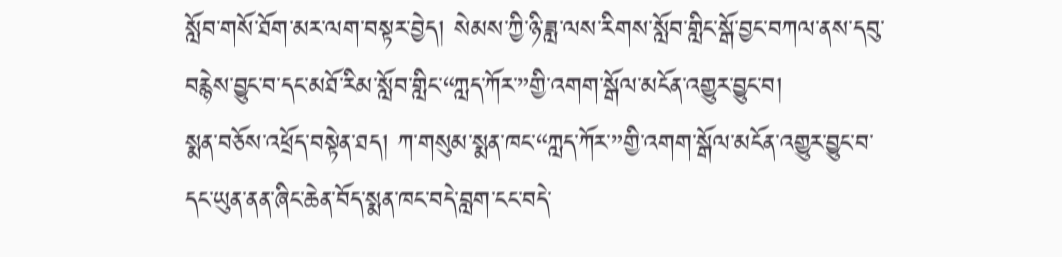སློབ་གསོ་ཐོག་མར་ལག་བསྟར་བྱེད། སེམས་ཀྱི་ཉི་ཟླ་ལས་རིགས་སློབ་གླིང་སྒོ་བྱང་བཀལ་ནས་དབུ་བརྙེས་བྱུང་བ་དང་མཐོ་རིམ་སློབ་གླིང་“ཀླད་ཀོར་”གྱི་འགག་སྒོལ་མངོན་འགྱུར་བྱུང་བ།
སྨན་བཅོས་འཕྲོད་བསྟེན་ཐད། ཀ་གསུམ་སྨན་ཁང་“ཀླད་ཀོར་”གྱི་འགག་སྒོལ་མངོན་འགྱུར་བྱུང་བ་དང་ཡུན་ནན་ཞིང་ཆེན་བོད་སྨན་ཁང་བདེ་བླག་ངང་བདེ་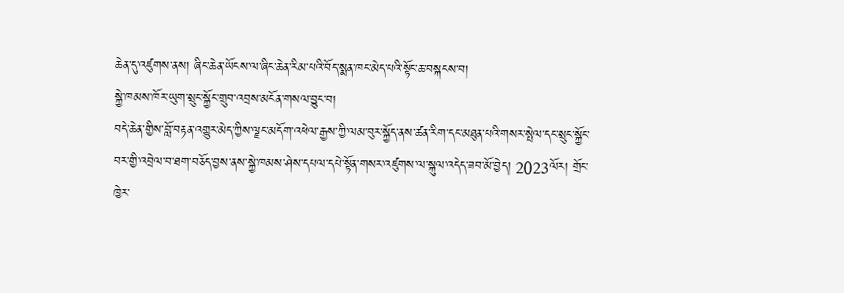ཆེན་དུ་འཛུགས་ནས། ཞིང་ཆེན་ཡོངས་ལ་ཞིང་ཆེན་རིམ་པའི་བོད་སྨན་ཁང་མེད་པའི་སྟོང་ཆ་བསྐངས་བ།
སྐྱེ་ཁམས་ཁོར་ཡུག་སྲུང་སྐྱོང་གྲུབ་འབྲས་མངོན་གསལ་བྱུང་བ།
བདེ་ཆེན་གྱིས་བློ་བརྟན་འགྱུར་མེད་ཀྱིས་ལྗང་མདོག་འཕེལ་རྒྱས་ཀྱི་ལམ་བུར་སྐྱོད་ནས་ཚན་རིག་དང་མཐུན་པའི་གསར་སྤེལ་དང་སྲུང་སྐྱོང་བར་གྱི་འབྲེལ་བ་ཐག་བཅོད་བྱས་ནས་སྐྱེ་ཁམས་ཤེས་དཔལ་དཔེ་སྟོན་གསར་འཛུགས་ལ་སྐུལ་འདེད་ཟབ་མོ་བྱེད། 2023ལོར། གྲོང་ཁྱེར་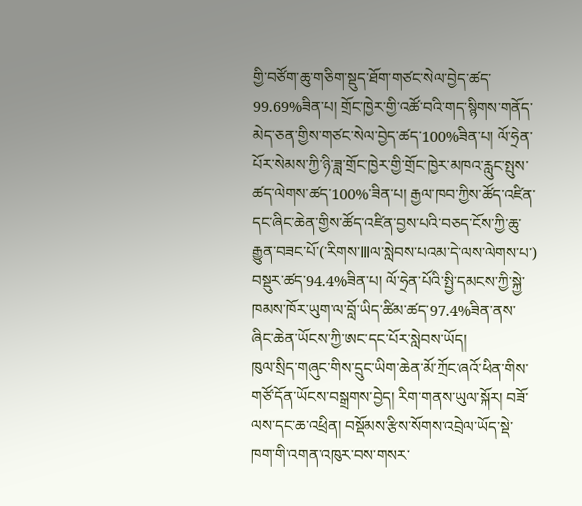གྱི་བཙོག་ཆུ་གཅིག་སྡུད་ཐོག་གཙང་སེལ་བྱེད་ཚད་99.69%ཟིན་པ། གྲོང་ཁྱེར་གྱི་འཚོ་བའི་གད་སྙིགས་གནོད་མེད་ཅན་གྱིས་གཙང་སེལ་བྱེད་ཚད་100%ཟིན་པ། ལོ་ཧྲེན་པོར་སེམས་ཀྱི་ཉི་ཟླ་གྲོང་ཁྱེར་གྱི་གྲོང་ཁྱེར་མཁའ་རླུང་སྤུས་ཚད་ལེགས་ཚད་100%་ཟིན་པ། རྒྱལ་ཁབ་ཀྱིས་ཚོད་འཛིན་དང་ཞིང་ཆེན་གྱིས་ཚོད་འཛིན་བྱས་པའི་བཅད་ངོས་ཀྱི་ཆུ་རྒྱུན་བཟང་པོ་(་རིགས་Ⅲལ་སླེབས་པའམ་དེ་ལས་ལེགས་པ་) བསྡུར་ཚད་94.4%ཟིན་པ། ལོ་ཧྲེན་པོའི་སྤྱི་དམངས་ཀྱི་སྐྱེ་ཁམས་ཁོར་ཡུག་ལ་བློ་ཡིད་ཚིམ་ཚད་97.4%ཟིན་ནས་ཞིང་ཆེན་ཡོངས་ཀྱི་ཨང་དང་པོར་སླེབས་ཡོད།
ཁུལ་སྲིད་གཞུང་གིས་དྲུང་ཡིག་ཆེན་མོ་ཀྲོང་ཞའོ་ཕིན་གིས་གཙོ་དོན་ཡོངས་བསྒྲགས་བྱེད། རིག་གནས་ཡུལ་སྐོར། བཟོ་ལས་དང་ཆ་འཕྲིན། བསྡོམས་རྩིས་སོགས་འབྲེལ་ཡོད་སྡེ་ཁག་གི་འགན་འཁུར་བས་གསར་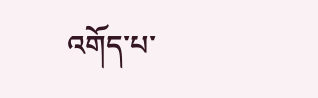འགོད་པ་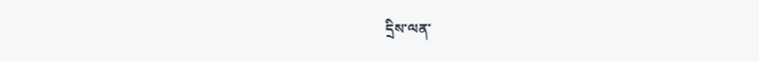དྲིས་ལན་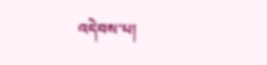འདེབས་པ།